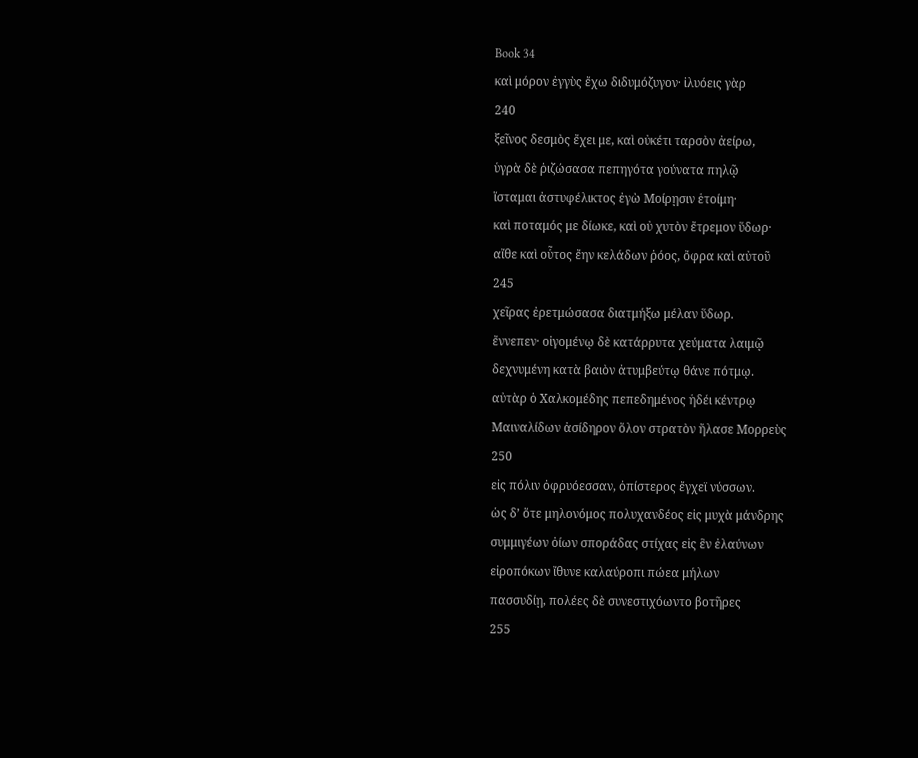Book 34
καὶ μόρον ἐγγὺς ἔχω διδυμόζυγον· ἰλυόεις γὰρ
240
ξεῖνος δεσμὸς ἔχει με, καὶ οὐκέτι ταρσὸν ἀείρω,
ὑγρὰ δὲ ῥιζώσασα πεπηγότα γούνατα πηλῷ
ἵσταμαι ἀστυφέλικτος ἐγὼ Μοίρῃσιν ἑτοίμη·
καὶ ποταμός με δίωκε, καὶ οὐ χυτὸν ἔτρεμον ὕδωρ·
αἴθε καὶ οὗτος ἔην κελάδων ῥόος, ὄφρα καὶ αὐτοῦ
245
χεῖρας ἐρετμώσασα διατμήξω μέλαν ὕδωρ.
ἔννεπεν· οἰγομένῳ δὲ κατάρρυτα χεύματα λαιμῷ
δεχνυμένη κατὰ βαιὸν ἀτυμβεύτῳ θάνε πότμῳ.
αὐτὰρ ὁ Χαλκομέδης πεπεδημένος ἡδέι κέντρῳ
Μαιναλίδων ἀσίδηρον ὅλον στρατὸν ἤλασε Μορρεὺς
250
εἰς πόλιν ὀφρυόεσσαν, ὀπίστερος ἔγχεϊ νύσσων.
ὡς δʼ ὅτε μηλονόμος πολυχανδέος εἰς μυχὰ μάνδρης
συμμιγέων ὀίων σποράδας στίχας εἰς ἓν ἐλαύνων
εἰροπόκων ἴθυνε καλαύροπι πώεα μήλων
πασσυδίῃ, πολέες δὲ συνεστιχόωντο βοτῆρες
255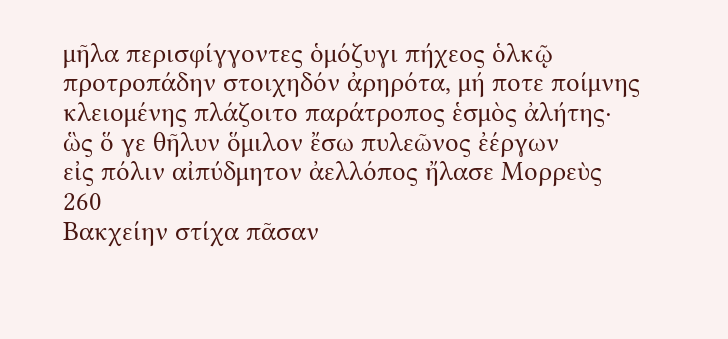μῆλα περισφίγγοντες ὁμόζυγι πήχεος ὁλκῷ
προτροπάδην στοιχηδόν ἀρηρότα, μή ποτε ποίμνης
κλειομένης πλάζοιτο παράτροπος ἑσμὸς ἀλήτης·
ὣς ὅ γε θῆλυν ὅμιλον ἔσω πυλεῶνος ἐέργων
εἰς πόλιν αἰπύδμητον ἀελλόπος ἤλασε Μορρεὺς
260
Βακχείην στίχα πᾶσαν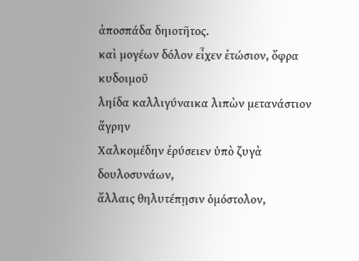ἀποσπάδα δηιοτῆτος.
καὶ μογέων δόλον εἶχεν ἐτώσιον, ὄφρα κυδοιμοῦ
ληίδα καλλιγύναικα λιπὼν μετανάστιον ἄγρην
Χαλκομέδην ἐρύσειεν ὑπὸ ζυγὰ δουλοσυνάων,
ἄλλαις θηλυτέπῃσιν ὁμόστολον,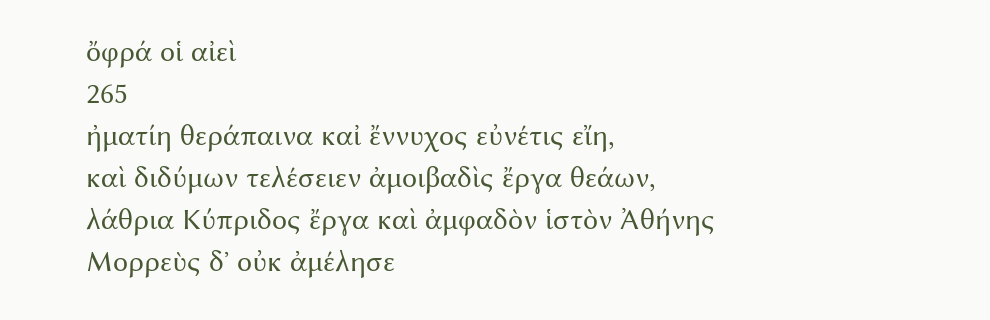ὄφρά οἱ αἰεὶ
265
ἠματίη θεράπαινα καἰ ἔννυχος εὐνέτις εἴη,
καὶ διδύμων τελέσειεν ἀμοιβαδὶς ἔργα θεάων,
λάθρια Κύπριδος ἔργα καὶ ἀμφαδὸν ἱστὸν Ἀθήνης
Μορρεὺς δʼ οὐκ ἀμέλησε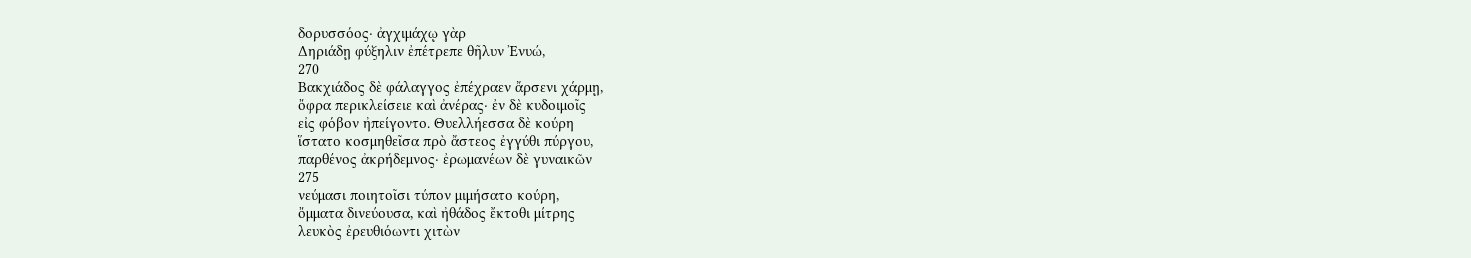δορυσσόος· ἀγχιμάχῳ γὰρ
Δηριάδῃ φύξηλιν ἐπέτρεπε θῆλυν Ἐνυώ,
270
Βακχιάδος δὲ φάλαγγος ἐπέχραεν ἄρσενι χάρμῃ,
ὄφρα περικλείσειε καὶ ἀνέρας· ἐν δὲ κυδοιμοῖς
εἰς φόβον ἠπείγοντο. Θυελλήεσσα δὲ κούρη
ἵστατο κοσμηθεῖσα πρὸ ἄστεος ἐγγύθι πύργου,
παρθένος ἀκρήδεμνος· ἐρωμανέων δὲ γυναικῶν
275
νεύμασι ποιητοῖσι τύπον μιμήσατο κούρη,
ὄμματα δινεύουσα, καὶ ἠθάδος ἔκτοθι μίτρης
λευκὸς ἐρευθιόωντι χιτὼν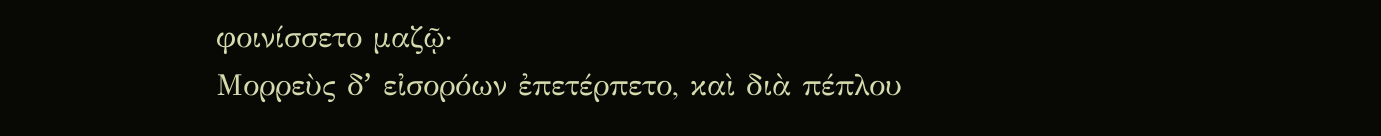φοινίσσετο μαζῷ·
Μορρεὺς δʼ εἰσορόων ἐπετέρπετο, καὶ διὰ πέπλου